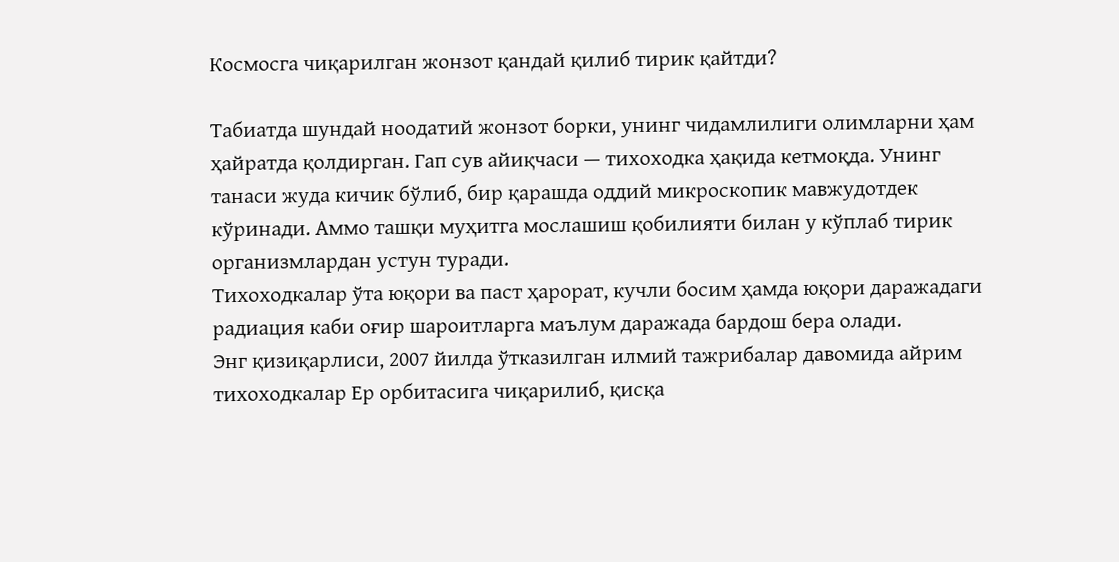Космосга чиқарилган жонзот қандай қилиб тирик қайтди?

Табиатда шундай ноодатий жонзот борки, унинг чидамлилиги олимларни ҳам ҳайратда қолдирган. Гап сув айиқчаси — тихоходка ҳақида кетмоқда. Унинг танаси жуда кичик бўлиб, бир қарашда оддий микроскопик мавжудотдек кўринади. Аммо ташқи муҳитга мослашиш қобилияти билан у кўплаб тирик организмлардан устун туради.
Тихоходкалар ўта юқори ва паст ҳарорат, кучли босим ҳамда юқори даражадаги радиация каби оғир шароитларга маълум даражада бардош бера олади.
Энг қизиқарлиси, 2007 йилда ўтказилган илмий тажрибалар давомида айрим тихоходкалар Ер орбитасига чиқарилиб, қисқа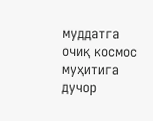муддатга очиқ космос муҳитига дучор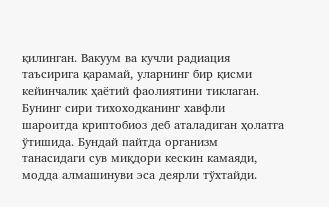қилинган. Вакуум ва кучли радиация таъсирига қарамай, уларнинг бир қисми кейинчалик ҳаётий фаолиятини тиклаган.
Бунинг сири тихоходканинг хавфли шароитда криптобиоз деб аталадиган ҳолатга ўтишида. Бундай пайтда организм танасидаги сув миқдори кескин камаяди, модда алмашинуви эса деярли тўхтайди.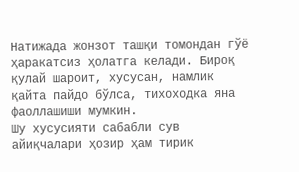Натижада жонзот ташқи томондан гўё ҳаракатсиз ҳолатга келади. Бироқ қулай шароит, хусусан, намлик қайта пайдо бўлса, тихоходка яна фаоллашиши мумкин.
Шу хусусияти сабабли сув айиқчалари ҳозир ҳам тирик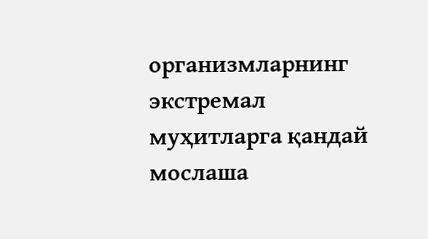организмларнинг экстремал муҳитларга қандай мослаша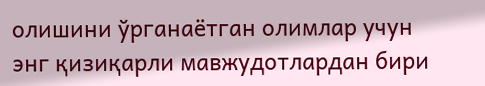олишини ўрганаётган олимлар учун энг қизиқарли мавжудотлардан бири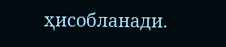ҳисобланади.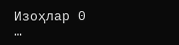Изоҳлар 0
…